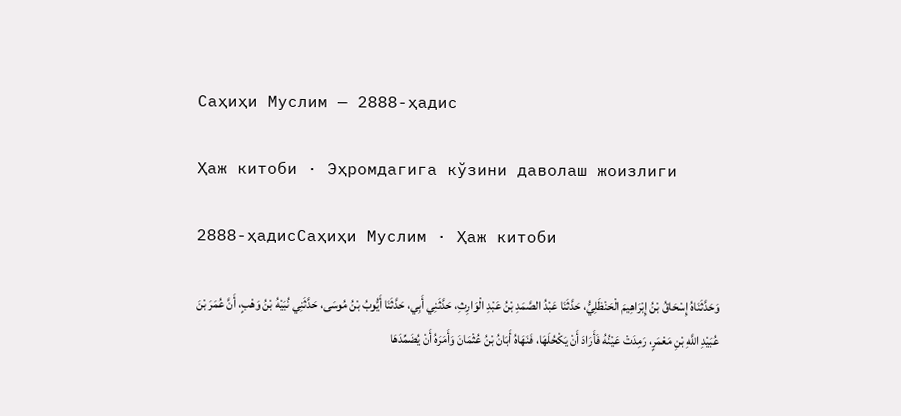Саҳиҳи Муслим — 2888-ҳадис

Ҳаж китоби · Эҳромдагига кўзини даволаш жоизлиги

2888-ҳадисСаҳиҳи Муслим · Ҳаж китоби

وَحَدَّثَنَاهُ إِسْحَاقُ بْنُ إِبْرَاهِيمَ الْحَنْظَلِيُّ، حَدَّثَنَا عَبْدُ الصَّمَدِ بْنُ عَبْدِ الْوَارِثِ، حَدَّثَنِي أَبِي، حَدَّثَنَا أَيُّوبُ بْنُ مُوسَى، حَدَّثَنِي نُبَيْهُ بْنُ وَهْبٍ، أَنَّ عُمَرَ بْنَ عُبَيْدِ اللَّهِ بْنِ مَعْمَرٍ، رَمِدَتْ عَيْنُهُ فَأَرَادَ أَنْ يَكْحُلَهَا، فَنَهَاهُ أَبَانُ بْنُ عُثْمَانَ وَأَمَرَهُ أَنْ يُضَمِّدَهَا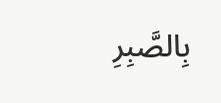بِالصَّبِرِ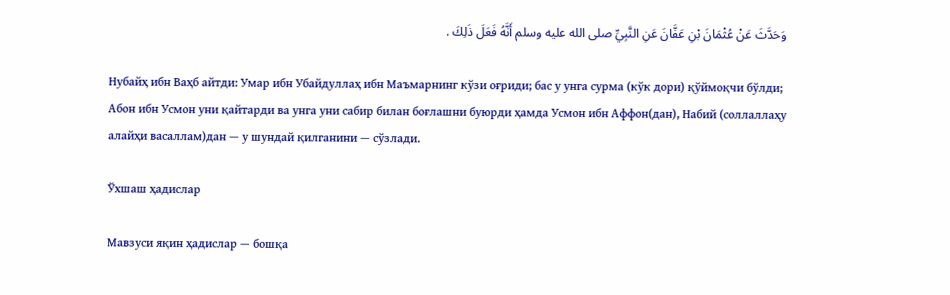وَحَدَّثَ عَنْ عُثْمَانَ بْنِ عَفَّانَ عَنِ النَّبِيِّ صلى الله عليه وسلم أَنَّهُ فَعَلَ ذَلِكَ .

Нубайҳ ибн Ваҳб айтди: Умар ибн Убайдуллаҳ ибн Маъмарнинг кўзи оғриди; бас у унга сурма (кўк дори) қўймоқчи бўлди; Абон ибн Усмон уни қайтарди ва унга уни сабир билан боғлашни буюрди ҳамда Усмон ибн Аффон(дан), Набий (соллаллаҳу алайҳи васаллам)дан — у шундай қилганини — сўзлади.

Ўхшаш ҳадислар

Мавзуси яқин ҳадислар — бошқа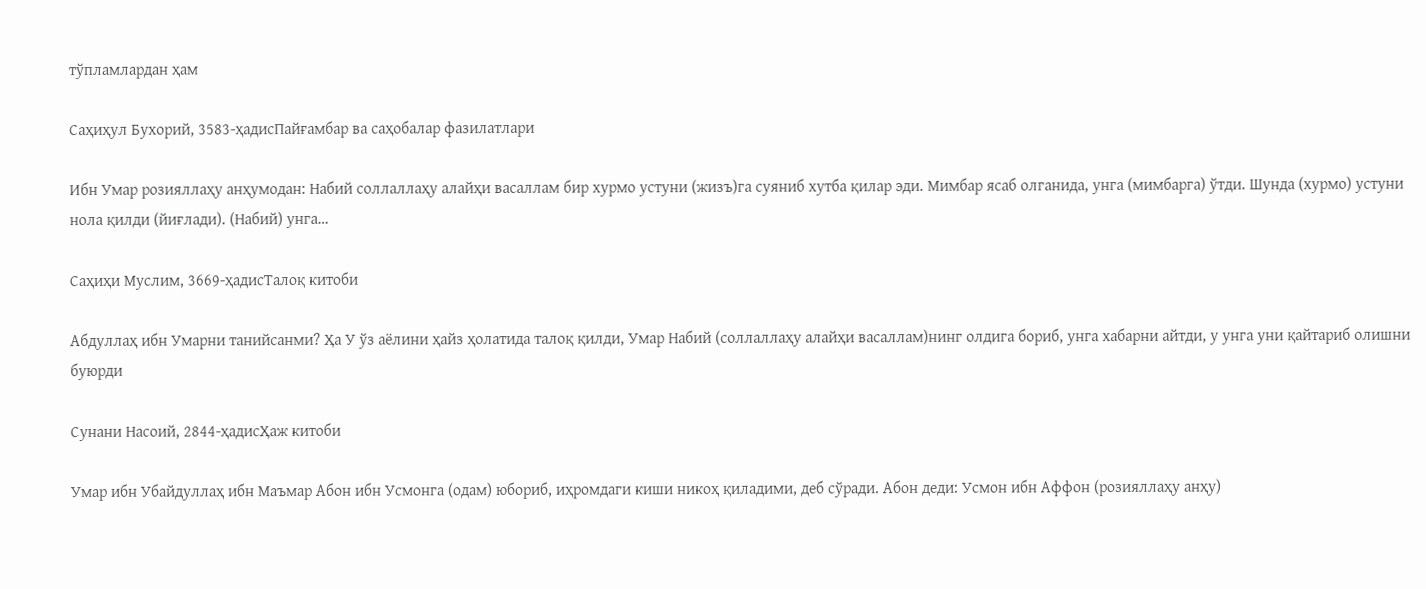тўпламлардан ҳам

Саҳиҳул Бухорий, 3583-ҳадисПайғамбар ва саҳобалар фазилатлари

Ибн Умар розияллаҳу анҳумодан: Набий соллаллаҳу алайҳи васаллам бир хурмо устуни (жизъ)га суяниб хутба қилар эди. Мимбар ясаб олганида, унга (мимбарга) ўтди. Шунда (хурмо) устуни нола қилди (йиғлади). (Набий) унга…

Саҳиҳи Муслим, 3669-ҳадисТалоқ китоби

Абдуллаҳ ибн Умарни танийсанми? Ҳа У ўз аёлини ҳайз ҳолатида талоқ қилди, Умар Набий (соллаллаҳу алайҳи васаллам)нинг олдига бориб, унга хабарни айтди, у унга уни қайтариб олишни буюрди

Сунани Насоий, 2844-ҳадисҲаж китоби

Умар ибн Убайдуллаҳ ибн Маъмар Абон ибн Усмонга (одам) юбориб, иҳромдаги киши никоҳ қиладими, деб сўради. Абон деди: Усмон ибн Аффон (розияллаҳу анҳу)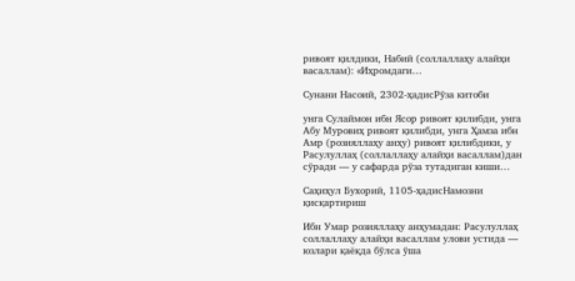ривоят қилдики, Набий (соллаллаҳу алайҳи васаллам): «Иҳромдаги…

Сунани Насоий, 2302-ҳадисРўза китоби

унга Сулаймон ибн Ясор ривоят қилибди, унга Абу Муровиҳ ривоят қилибди, унга Ҳамза ибн Амр (розияллаҳу анҳу) ривоят қилибдики, у Расулуллаҳ (соллаллаҳу алайҳи васаллам)дан сўради — у сафарда рўза тутадиган киши…

Саҳиҳул Бухорий, 1105-ҳадисНамозни қисқартириш

Ибн Умар розияллаҳу анҳумадан: Расулуллаҳ соллаллаҳу алайҳи васаллам улови устида — юзлари қаёқда бўлса ўша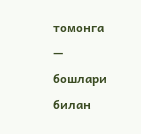томонга — бошлари билан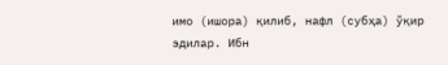имо (ишора) қилиб, нафл (субҳа) ўқир эдилар. Ибн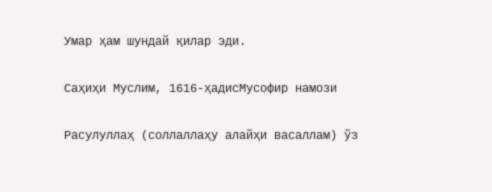Умар ҳам шундай қилар эди.

Саҳиҳи Муслим, 1616-ҳадисМусофир намози

Расулуллаҳ (соллаллаҳу алайҳи васаллам) ўз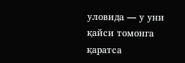уловида — у уни қайси томонга қаратса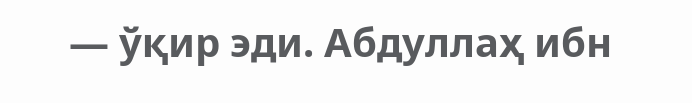— ўқир эди. Абдуллаҳ ибн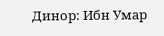Динор: Ибн Умар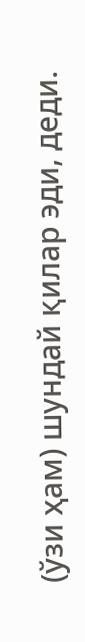(ўзи ҳам) шундай қилар эди, деди.